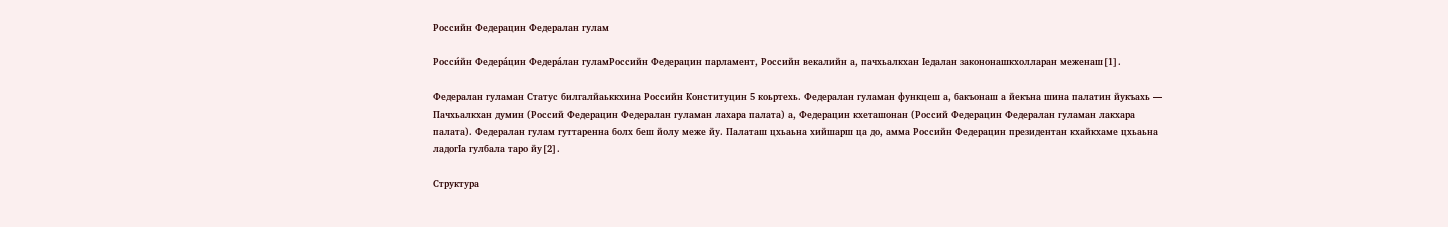Российн Федерацин Федералан гулам

Росси́йн Федера́цин Федера́лан гуламРоссийн Федерацин парламент, Российн векалийн а, пачхьалкхан Ӏедалан закононашкхолларан меженаш[1].

Федералан гуламан Статус билгалйаьккхина Российн Конституцин 5 коьртехь. Федералан гуламан функцеш а, бакъонаш а йекъна шина палатин йукъахь — Пачхьалкхан думин (Россий Федерацин Федералан гуламан лахара палата) а, Федерацин кхеташонан (Россий Федерацин Федералан гуламан лакхара палата). Федералан гулам гуттаренна болх беш йолу меже йу. Палаташ цхьаьна хийшарш ца до, амма Российн Федерацин президентан кхайкхаме цхьаьна ладогӀа гулбала таро йу[2].

Структура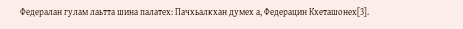Федералан гулам лаьтта шина палатех: Пачхьалкхан думех а, Федерацин Кхеташонех[3].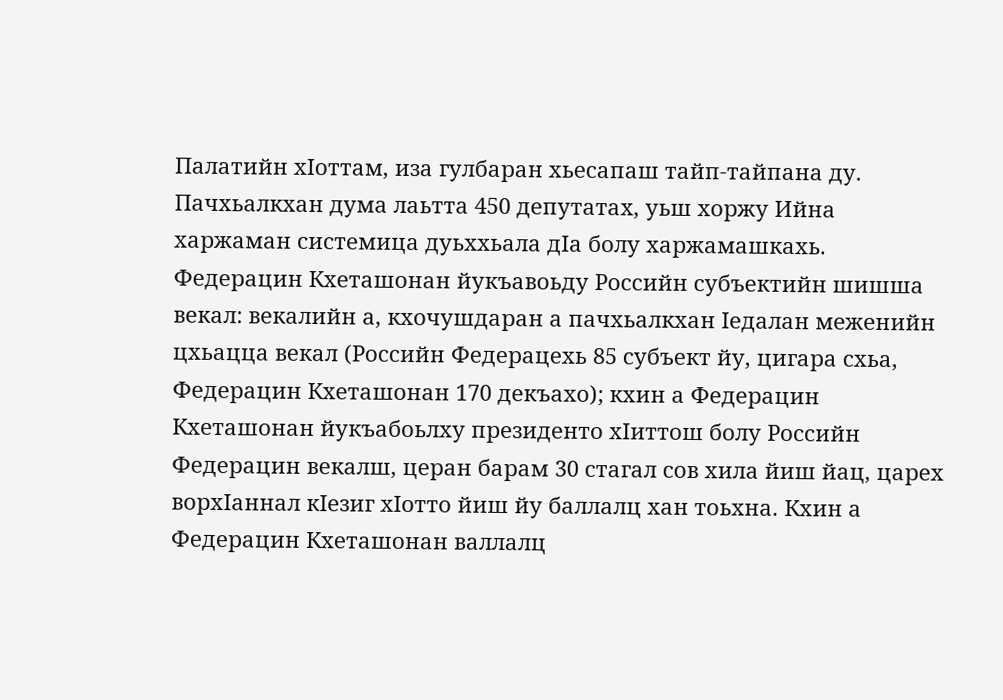Палатийн хӀоттам, иза гулбаран хьесапаш тайп-тайпана ду. Пачхьалкхан дума лаьтта 450 депутатах, уьш хоржу Ийна харжаман системица дуьххьала дӀа болу харжамашкахь. Федерацин Кхеташонан йукъавоьду Российн субъектийн шишша векал: векалийн а, кхочушдаран а пачхьалкхан Ӏедалан меженийн цхьацца векал (Российн Федерацехь 85 субъект йу, цигара схьа, Федерацин Кхеташонан 170 декъахо); кхин а Федерацин Кхеташонан йукъабоьлху президенто хӀиттош болу Российн Федерацин векалш, церан барам 30 стагал сов хила йиш йац, царех ворхӀаннал кӀезиг хӀотто йиш йу баллалц хан тоьхна. Кхин а Федерацин Кхеташонан валлалц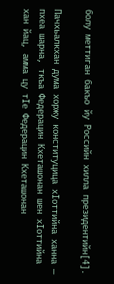болу меттиган бакъо йу Российн хилла президентийн[4].

Пачхьалкхан дума хоржу конституцица хӀоттийна ханна — пхеа шарна, ткъа Федерацин Кхеташонан шен хӀоттийна хан йац, амма цу тӀе Федерацин Кхеташонан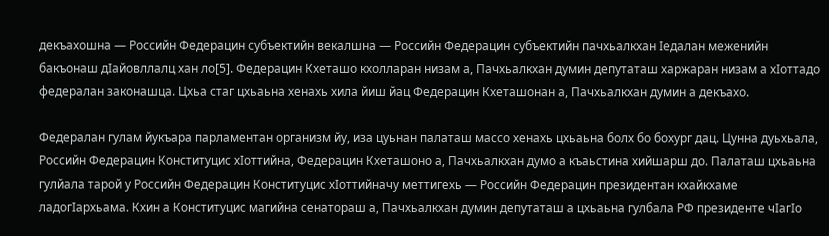декъахошна — Российн Федерацин субъектийн векалшна — Российн Федерацин субъектийн пачхьалкхан Ӏедалан меженийн бакъонаш дӀайовллалц хан ло[5]. Федерацин Кхеташо кхолларан низам а, Пачхьалкхан думин депутаташ харжаран низам а хӀоттадо федералан законашца. Цхьа стаг цхьаьна хенахь хила йиш йац Федерацин Кхеташонан а, Пачхьалкхан думин а декъахо.

Федералан гулам йукъара парламентан организм йу, иза цуьнан палаташ массо хенахь цхьаьна болх бо бохург дац. Цунна дуьхьала, Российн Федерацин Конституцис хӀоттийна, Федерацин Кхеташоно а, Пачхьалкхан думо а къаьстина хийшарш до. Палаташ цхьаьна гулйала тарой у Российн Федерацин Конституцис хӀоттийначу меттигехь — Российн Федерацин президентан кхайкхаме ладогӀархьама. Кхин а Конституцис магийна сенатораш а, Пачхьалкхан думин депутаташ а цхьаьна гулбала РФ президенте чӀагӀо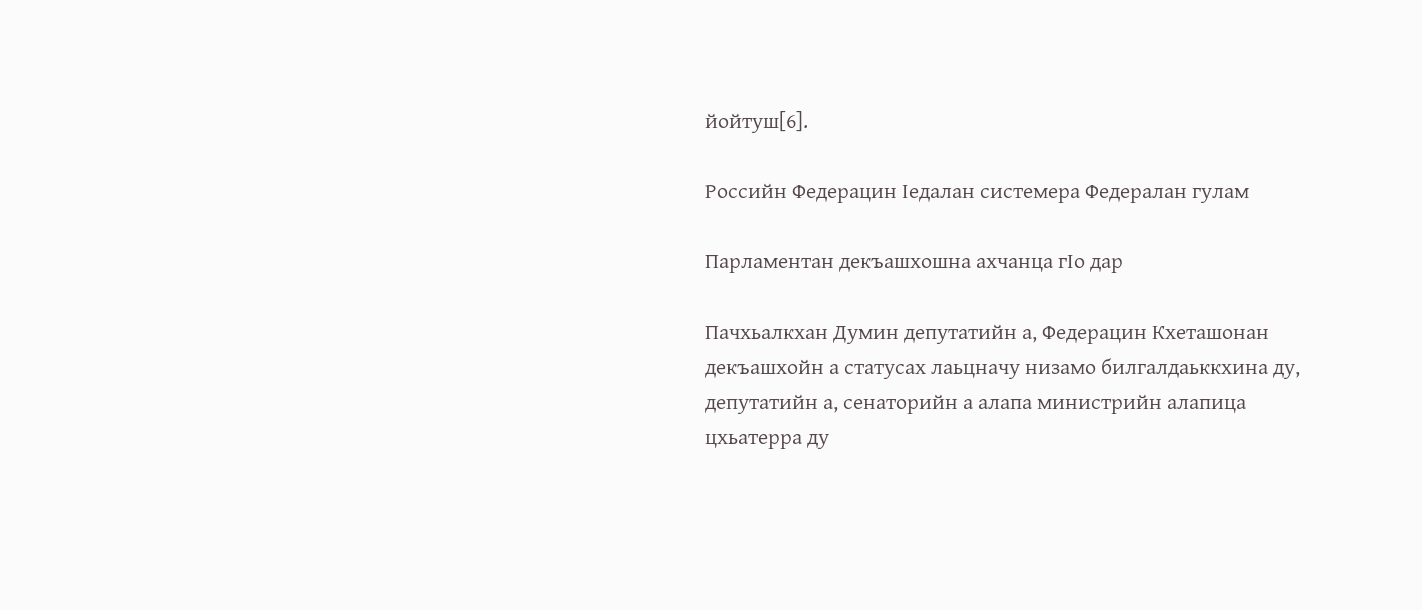йойтуш[6].

Российн Федерацин Ӏедалан системера Федералан гулам

Парламентан декъашхошна ахчанца гӀо дар

Пачхьалкхан Думин депутатийн а, Федерацин Кхеташонан декъашхойн а статусах лаьцначу низамо билгалдаьккхина ду, депутатийн а, сенаторийн а алапа министрийн алапица цхьатерра ду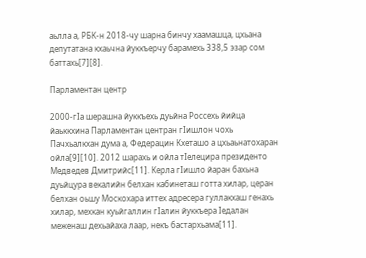аьлла а, РБК-н 2018-чу шарна бинчу хаамашца, цхьана депутатана кхаьчна йуккъерчу барамехь 338,5 эзар сом баттахь[7][8].

Парламентан центр

2000-гӀа шерашна йуккъехь дуьйна Россехь йийца йаьккхина Парламентан центран гӀишлон чохь Пачхьалкхан дума а, Федерацин Кхеташо а цхьаьнатохаран ойла[9][10]. 2012 шарахь и ойла тӀелецира президенто Медведев Дмитрийс[11]. Керла гӀишло йаран бахьна дуьйцура векалийн белхан кабинеташ готта хилар, церан белхан оьшу Москохара иттех адресера гуллакхаш генахь хилар, мехкан куьйгаллин гӀалин йуккъера Ӏедалан меженаш дехьайаха лаар, некъ бастархьама[11].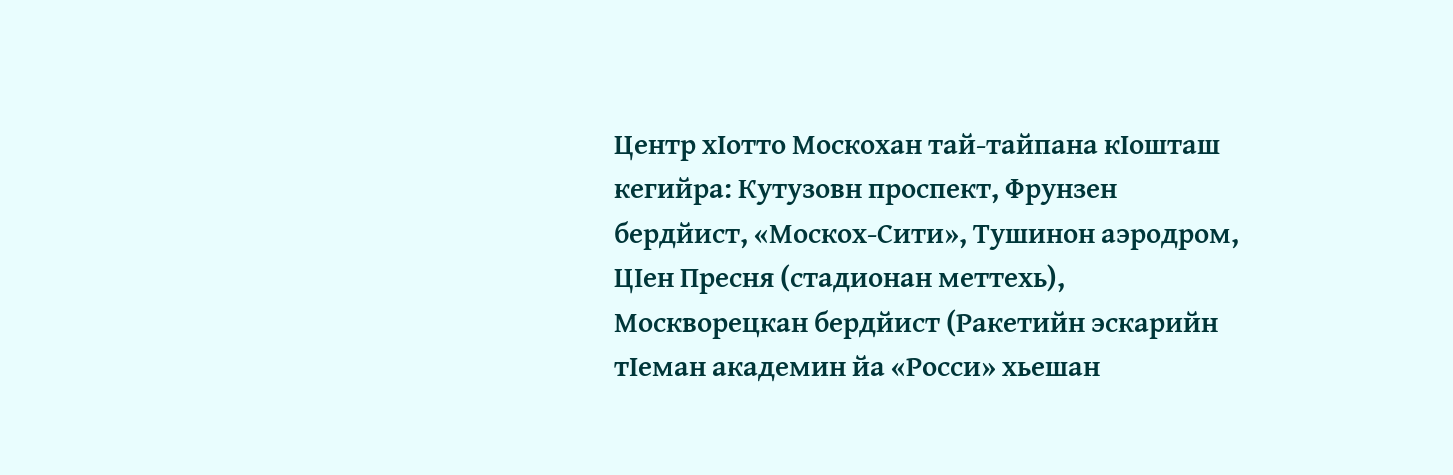Центр хӀотто Москохан тай-тайпана кӀошташ кегийра: Кутузовн проспект, Фрунзен бердйист, «Москох-Сити», Тушинон аэродром, ЦӀен Пресня (стадионан меттехь), Москворецкан бердйист (Ракетийн эскарийн тӀеман академин йа «Росси» хьешан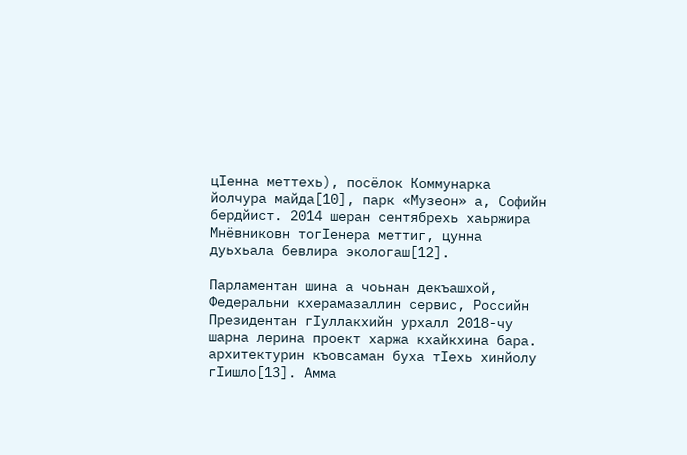цӀенна меттехь), посёлок Коммунарка йолчура майда[10], парк «Музеон» а, Софийн бердйист. 2014 шеран сентябрехь хаьржира Мнёвниковн тогӀенера меттиг, цунна дуьхьала бевлира экологаш[12].

Парламентан шина а чоьнан декъашхой, Федеральни кхерамазаллин сервис, Российн Президентан гӀуллакхийн урхалл 2018-чу шарна лерина проект харжа кхайкхина бара. архитектурин къовсаман буха тӀехь хинйолу гӀишло[13]. Амма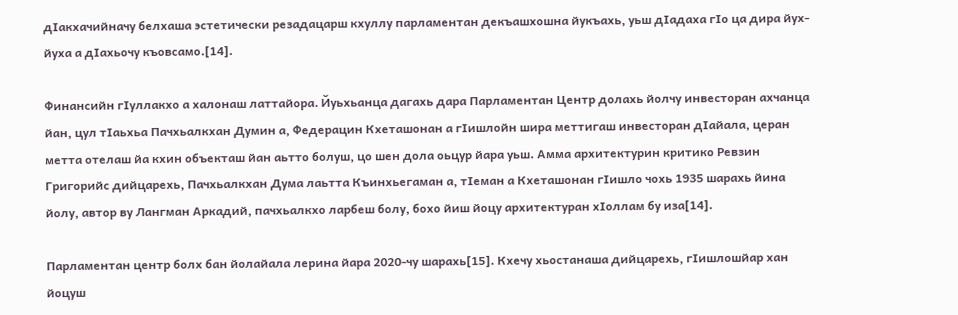дӀакхачийначу белхаша эстетически резадацарш кхуллу парламентан декъашхошна йукъахь, уьш дӀадаха гӀо ца дира йух-йуха а дӀахьочу къовсамо.[14].

Финансийн гӀуллакхо а халонаш латтайора. Йуьхьанца дагахь дара Парламентан Центр долахь йолчу инвесторан ахчанца йан, цул тӀаьхьа Пачхьалкхан Думин а, Федерацин Кхеташонан а гӀишлойн шира меттигаш инвесторан дӀайала, церан метта отелаш йа кхин объекташ йан аьтто болуш, цо шен дола оьцур йара уьш. Амма архитектурин критико Ревзин Григорийс дийцарехь, Пачхьалкхан Дума лаьтта Къинхьегаман а, тӀеман а Кхеташонан гӀишло чохь 1935 шарахь йина йолу, автор ву Лангман Аркадий, пачхьалкхо ларбеш болу, бохо йиш йоцу архитектуран хӀоллам бу иза[14].

Парламентан центр болх бан йолайала лерина йара 2020-чу шарахь[15]. Кхечу хьостанаша дийцарехь, гӀишлошйар хан йоцуш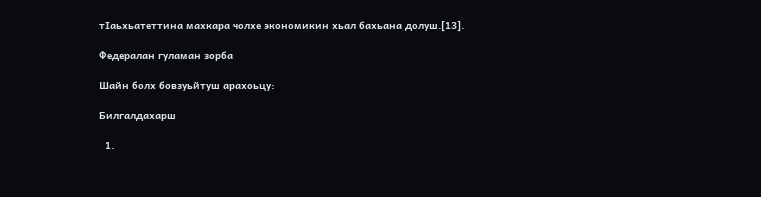тӀаьхьатеттина махкара чолхе экономикин хьал бахьана долуш.[13].

Федералан гуламан зорба

Шайн болх бовзуьйтуш арахоьцу:

Билгалдахарш

  1.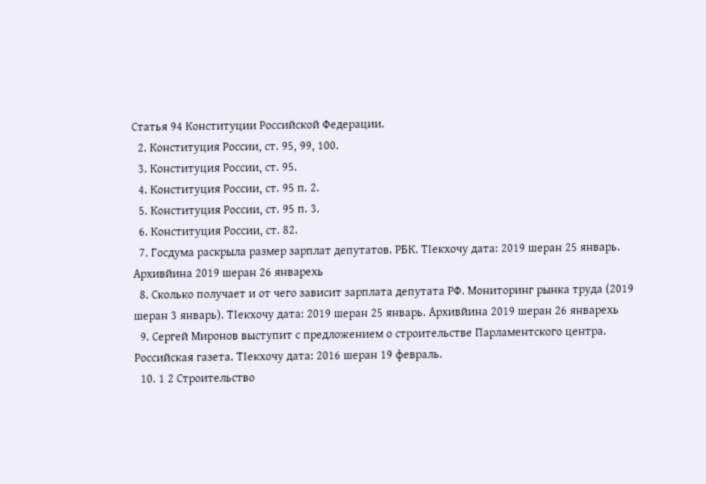Статья 94 Конституции Российской Федерации.
  2. Конституция России, ст. 95, 99, 100.
  3. Конституция России, ст. 95.
  4. Конституция России, ст. 95 п. 2.
  5. Конституция России, ст. 95 п. 3.
  6. Конституция России, ст. 82.
  7. Госдума раскрыла размер зарплат депутатов. РБК. ТӀекхочу дата: 2019 шеран 25 январь. Архивйина 2019 шеран 26 январехь
  8. Сколько получает и от чего зависит зарплата депутата РФ. Мониторинг рынка труда (2019 шеран 3 январь). ТӀекхочу дата: 2019 шеран 25 январь. Архивйина 2019 шеран 26 январехь
  9. Сергей Миронов выступит с предложением о строительстве Парламентского центра. Российская газета. ТӀекхочу дата: 2016 шеран 19 февраль.
  10. 1 2 Строительство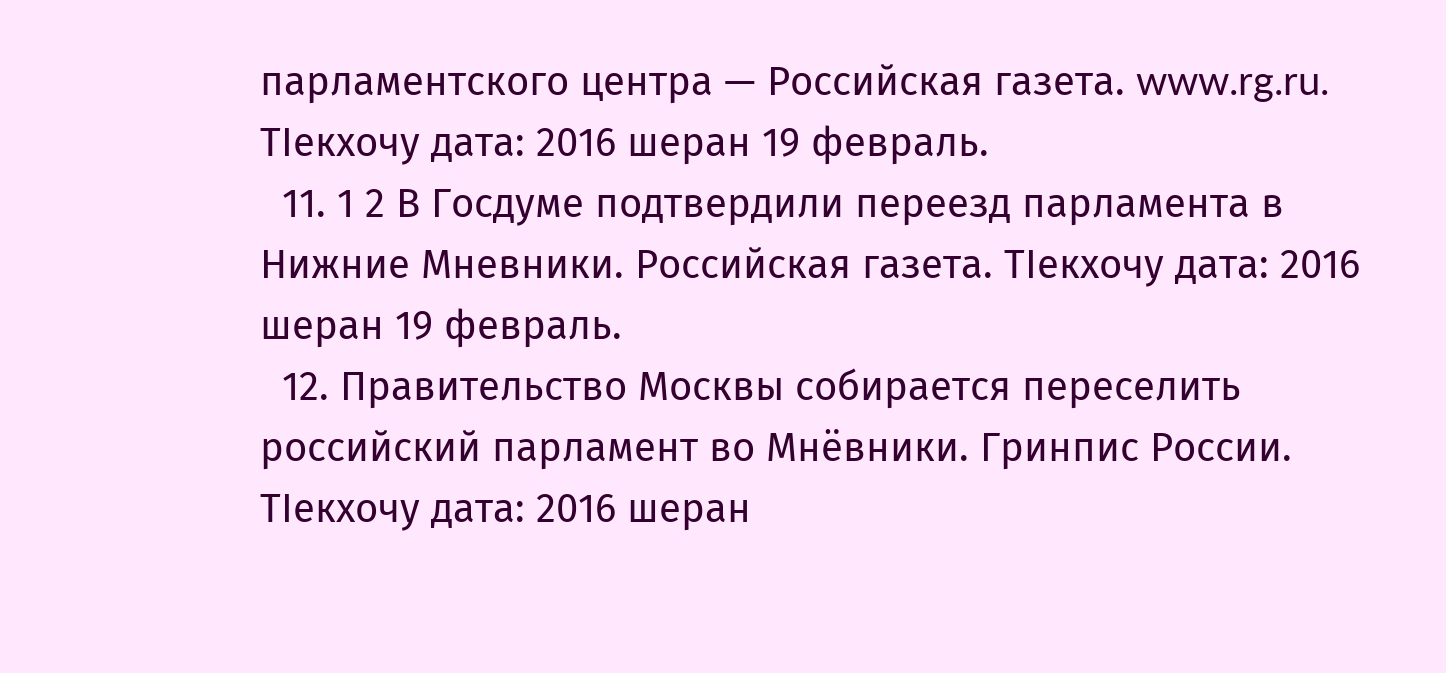парламентского центра — Российская газета. www.rg.ru. ТӀекхочу дата: 2016 шеран 19 февраль.
  11. 1 2 В Госдуме подтвердили переезд парламента в Нижние Мневники. Российская газета. ТӀекхочу дата: 2016 шеран 19 февраль.
  12. Правительство Москвы собирается переселить российский парламент во Мнёвники. Гринпис России. ТӀекхочу дата: 2016 шеран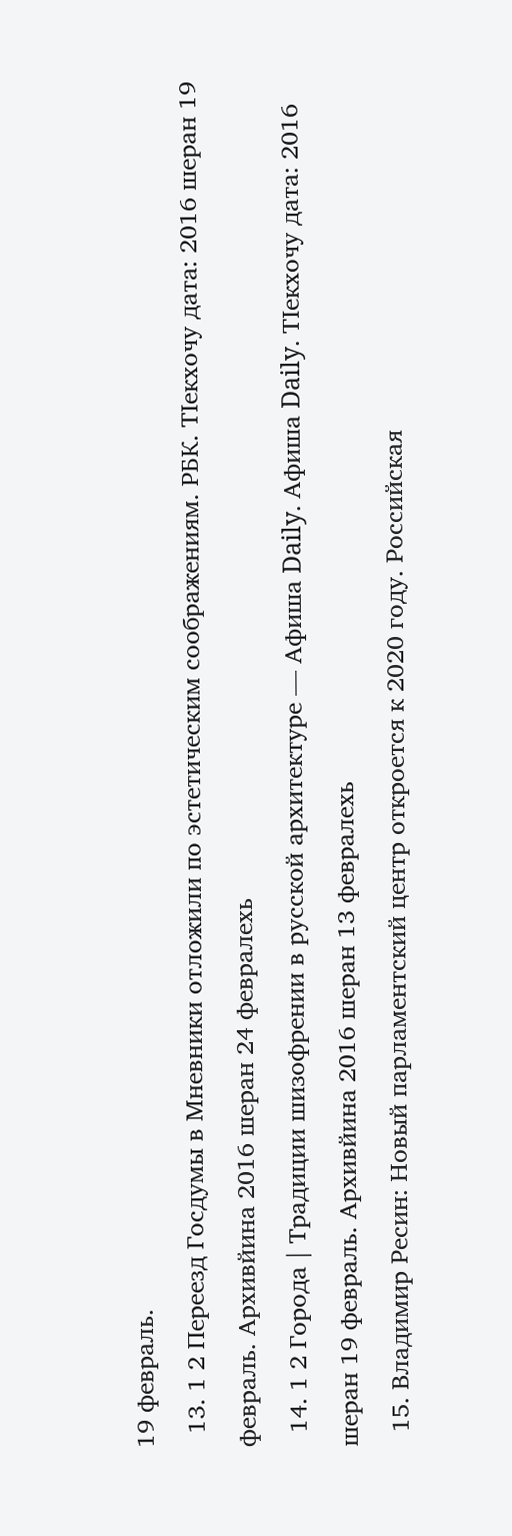19 февраль.
  13. 1 2 Переезд Госдумы в Мневники отложили по эстетическим соображениям. РБК. ТӀекхочу дата: 2016 шеран 19 февраль. Архивйина 2016 шеран 24 февралехь
  14. 1 2 Города | Традиции шизофрении в русской архитектуре — Афиша Daily. Афиша Daily. ТӀекхочу дата: 2016 шеран 19 февраль. Архивйина 2016 шеран 13 февралехь
  15. Владимир Ресин: Новый парламентский центр откроется к 2020 году. Российская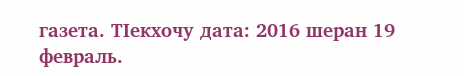газета. ТӀекхочу дата: 2016 шеран 19 февраль.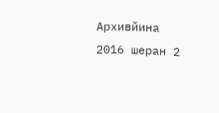Архивйина 2016 шеран 2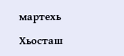мартехь

Хьосташ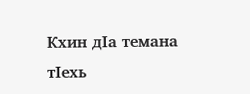Кхин дӀа темана тӀехь